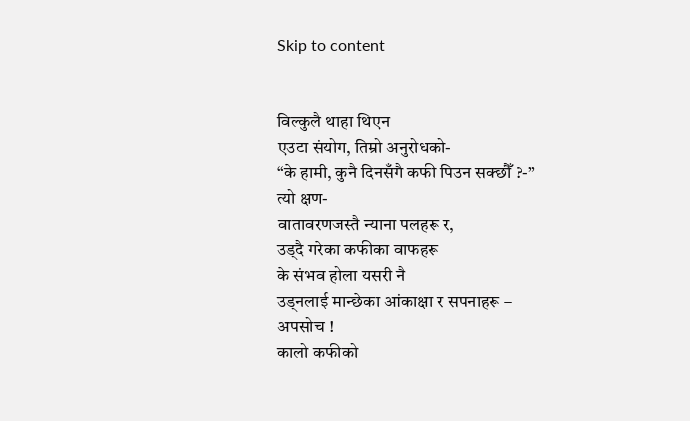Skip to content


विल्कुलै थाहा थिएन
एउटा संयोग, तिम्रो अनुरोधको-
“के हामी, कुनै दिनसँगै कफी पिउन सक्छौँ ?-”
त्यो क्षण-
वातावरणजस्तै न्याना पलहरू र,
उड्दै गरेका कफीका वाफहरू
के संभव होला यसरी नै
उड्नलाई मान्छेका आंकाक्षा र सपनाहरू –
अपसोच !
कालो कफीको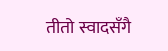तीतो स्वादसँगै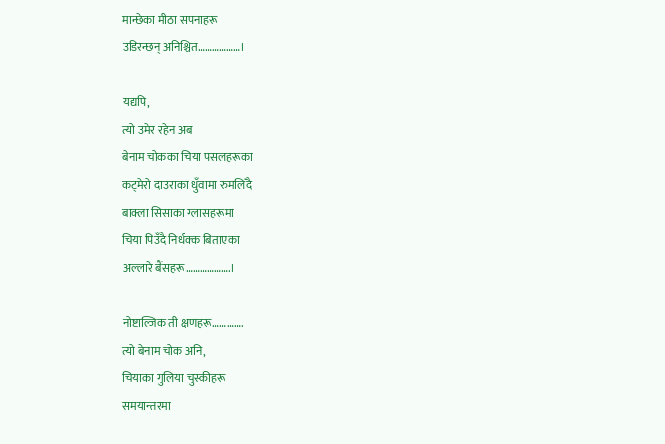मान्छेका मीठा सपनाहरू
उडिरन्छन् अनिश्चित………………।

यद्यपि,
त्यो उमेर रहेन अब
बेनाम चोकका चिया पसलहरूका
कट्मेरो दाउराका धुँवामा रुमलिँदै
बाक्ला सिसाका ग्लासहरूमा
चिया पिउँदै निर्धक्क बिताएका
अल्लारे बैंसहरू……………….।

नोष्टाल्जिक ती क्षणहरू………….
त्यो बेनाम चोक अनि,
चियाका गुलिया चुस्कीहरू
समयान्तरमा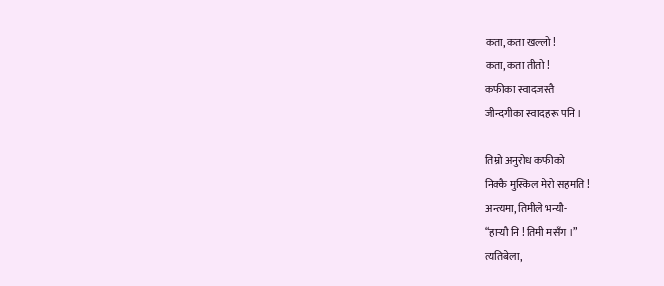कता, कता खल्लो !
कता, कता तीतो !
कफीका स्वादजस्तै
जीन्दगीका स्वादहरू पनि ।

तिम्रो अनुरोध कफीको
निक्कै मुस्किल मेरो सहमति !
अन्त्यमा, तिमीले भन्यौ-
“हार्‍यौ नि ! तिमी मसँग ।”
त्यतिबेला,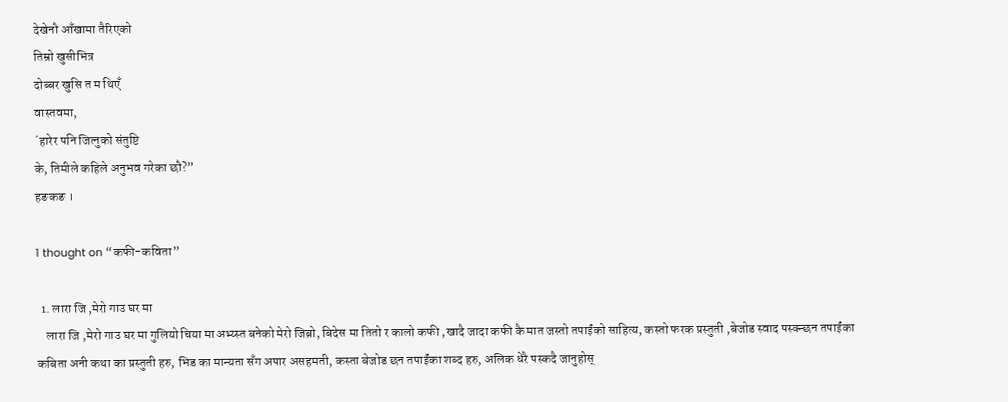देखेनौ आँखामा तैरिएको
तिम्रो खुसीभित्र
दोब्बर खुसि त म थिएँ
वास्तवमा,
´हारेर पनि जित्नुको संतुष्टि
के, तिमीले कहिले अनुभव गरेका छौ?”
हङकङ ।

1 thought on “कफी-कविता”

  1. लारा जि ,मेरो गाउ घर मा
    लारा जि ,मेरो गाउ घर मा गुलियो चिया मा अभ्य्स्त बनेको मेरो जिब्रो, बिदेस मा तितो र कालो कफी ,खादै जादा कफी कै मात जस्तो तपाईंको साहित्य, कस्तो फरक प्रस्तुती ,बेजोड स्वाद पस्क्न्छन तपाईंका कबिता अनी कथा का प्रस्तुती हरु, भिड का मान्यता सँग अपार असहमती, कस्ता बेजोड छन तपाईंका शब्द हरु, अलिक धेरै पस्कदै जानुहोस्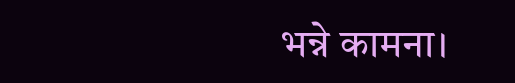भन्ने कामना।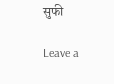सुफी

Leave a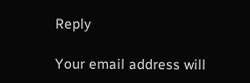Reply

Your email address will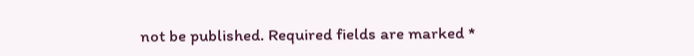not be published. Required fields are marked *